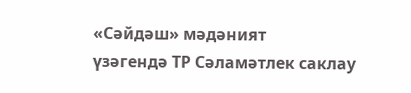«Сәйдәш» мәдәният
үзәгендә ТР Сәламәтлек саклау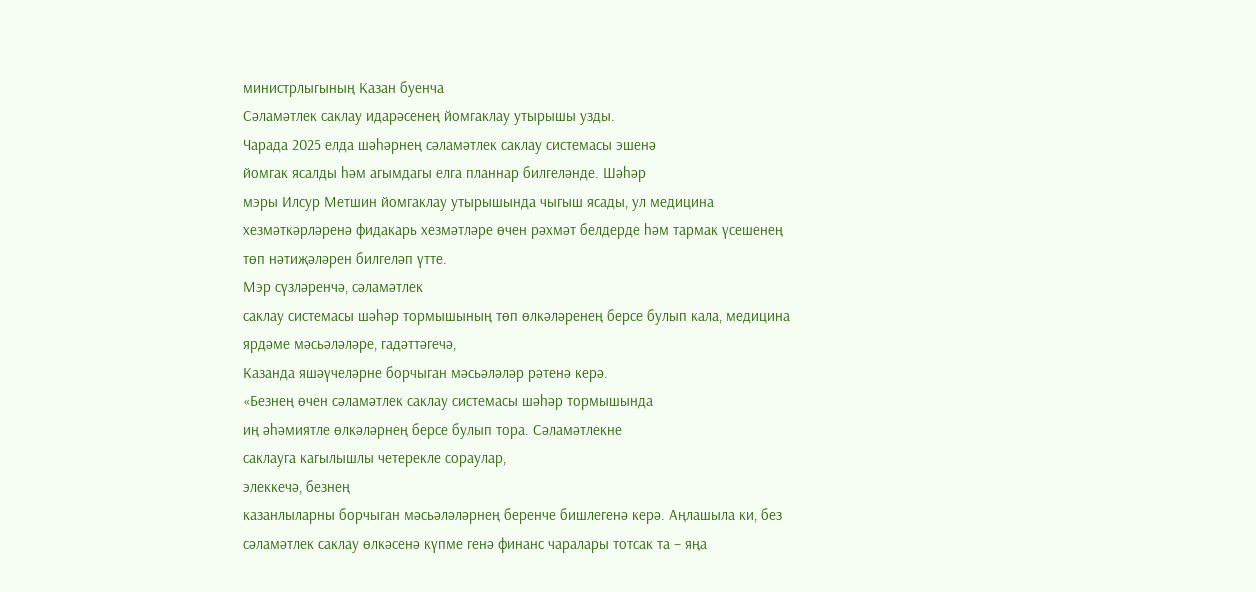министрлыгының Казан буенча
Сәламәтлек саклау идарәсенең йомгаклау утырышы узды.
Чарада 2025 елда шәһәрнең сәламәтлек саклау системасы эшенә
йомгак ясалды һәм агымдагы елга планнар билгеләнде. Шәһәр
мэры Илсур Метшин йомгаклау утырышында чыгыш ясады, ул медицина
хезмәткәрләренә фидакарь хезмәтләре өчен рәхмәт белдерде һәм тармак үсешенең
төп нәтиҗәләрен билгеләп үтте.
Мэр сүзләренчә, сәламәтлек
саклау системасы шәһәр тормышының төп өлкәләренең берсе булып кала, медицина
ярдәме мәсьәләләре, гадәттәгечә,
Казанда яшәүчеләрне борчыган мәсьәләләр рәтенә керә.
«Безнең өчен сәламәтлек саклау системасы шәһәр тормышында
иң әһәмиятле өлкәләрнең берсе булып тора. Сәламәтлекне
саклауга кагылышлы четерекле сораулар,
элеккечә, безнең
казанлыларны борчыган мәсьәләләрнең беренче бишлегенә керә. Аңлашыла ки, без
сәламәтлек саклау өлкәсенә күпме генә финанс чаралары тотсак та – яңа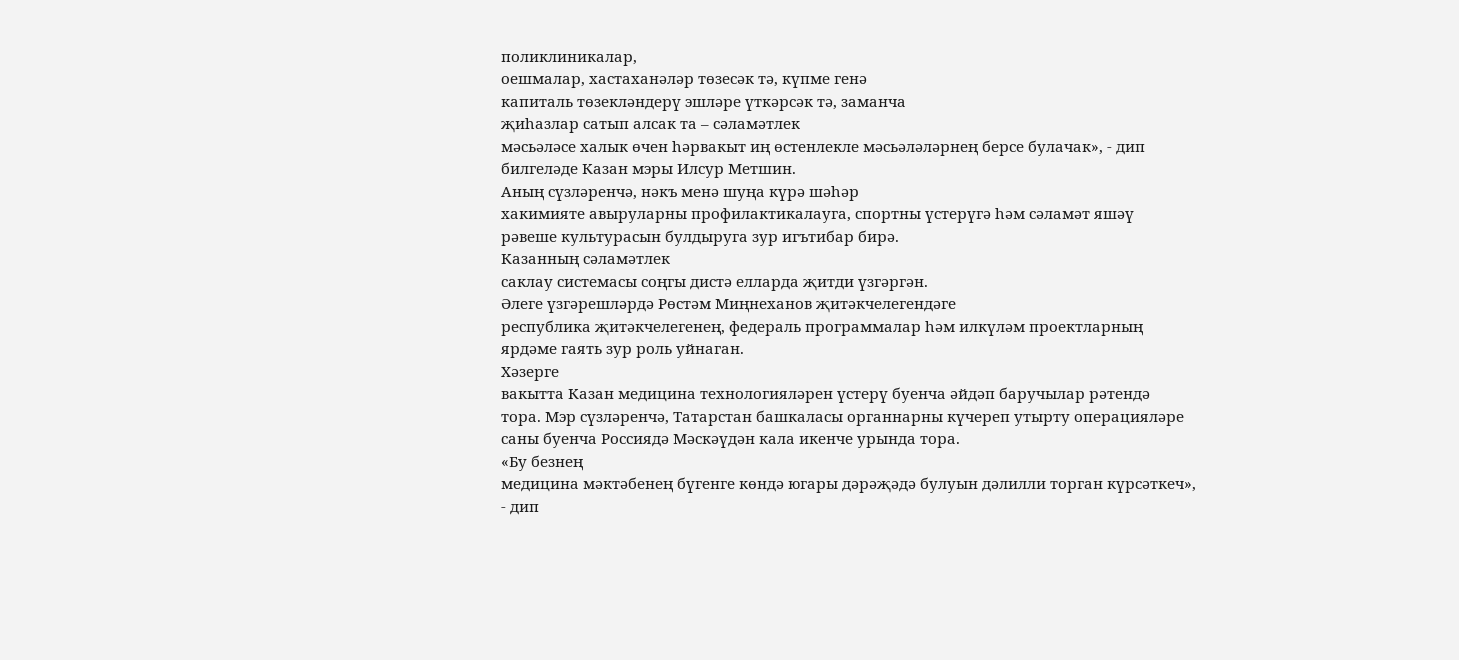поликлиникалар,
оешмалар, хастаханәләр төзесәк тә, күпме генә
капиталь төзекләндерү эшләре үткәрсәк тә, заманча
җиһазлар сатып алсак та – сәламәтлек
мәсьәләсе халык өчен һәрвакыт иң өстенлекле мәсьәләләрнең берсе булачак», - дип
билгеләде Казан мэры Илсур Метшин.
Аның сүзләренчә, нәкъ менә шуңа күрә шәһәр
хакимияте авыруларны профилактикалауга, спортны үстерүгә һәм сәламәт яшәү
рәвеше культурасын булдыруга зур игътибар бирә.
Казанның сәламәтлек
саклау системасы соңгы дистә елларда җитди үзгәргән.
Әлеге үзгәрешләрдә Рөстәм Миңнеханов җитәкчелегендәге
республика җитәкчелегенең, федераль программалар һәм илкүләм проектларның
ярдәме гаять зур роль уйнаган.
Хәзерге
вакытта Казан медицина технологияләрен үстерү буенча әйдәп баручылар рәтендә
тора. Мэр сүзләренчә, Татарстан башкаласы органнарны күчереп утырту операцияләре
саны буенча Россиядә Мәскәүдән кала икенче урында тора.
«Бу безнең
медицина мәктәбенең бүгенге көндә югары дәрәҗәдә булуын дәлилли торган күрсәткеч»,
- дип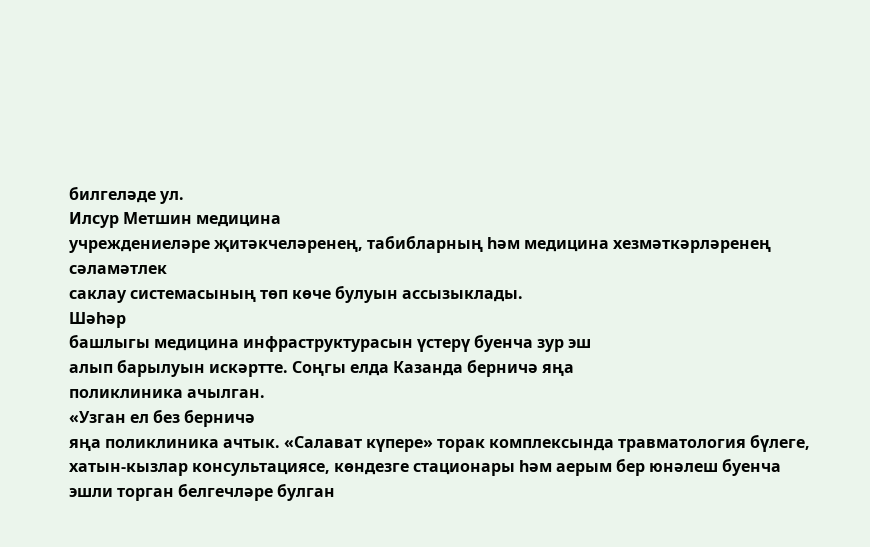билгеләде ул.
Илсур Метшин медицина
учреждениеләре җитәкчеләренең, табибларның һәм медицина хезмәткәрләренең сәламәтлек
саклау системасының төп көче булуын ассызыклады.
Шәһәр
башлыгы медицина инфраструктурасын үстерү буенча зур эш
алып барылуын искәртте. Соңгы елда Казанда берничә яңа
поликлиника ачылган.
«Узган ел без берничә
яңа поликлиника ачтык. «Салават күпере» торак комплексында травматология бүлеге,
хатын-кызлар консультациясе, көндезге стационары һәм аерым бер юнәлеш буенча
эшли торган белгечләре булган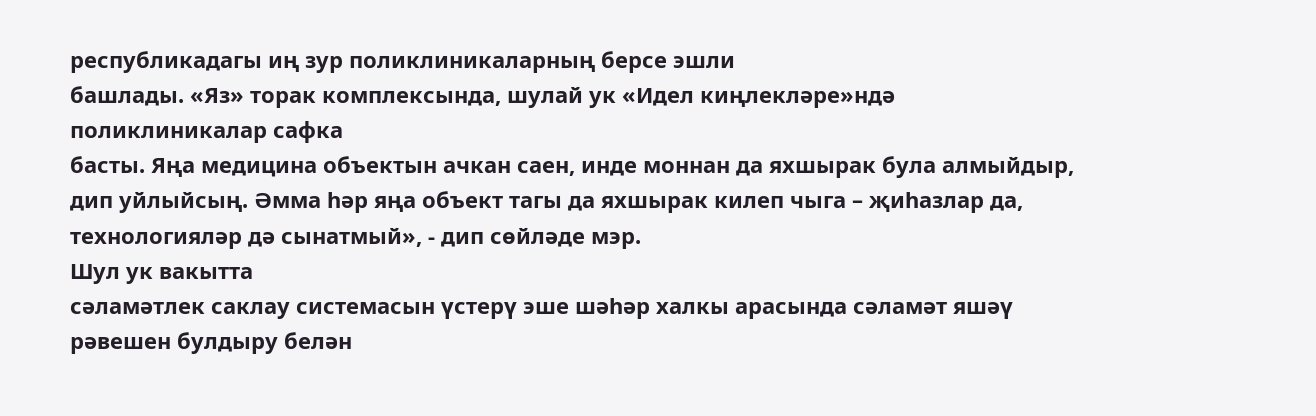республикадагы иң зур поликлиникаларның берсе эшли
башлады. «Яз» торак комплексында, шулай ук «Идел киңлекләре»ндә поликлиникалар сафка
басты. Яңа медицина объектын ачкан саен, инде моннан да яхшырак була алмыйдыр,
дип уйлыйсың. Әмма һәр яңа объект тагы да яхшырак килеп чыга – җиһазлар да,
технологияләр дә сынатмый», - дип сөйләде мэр.
Шул ук вакытта
сәламәтлек саклау системасын үстерү эше шәһәр халкы арасында сәламәт яшәү
рәвешен булдыру белән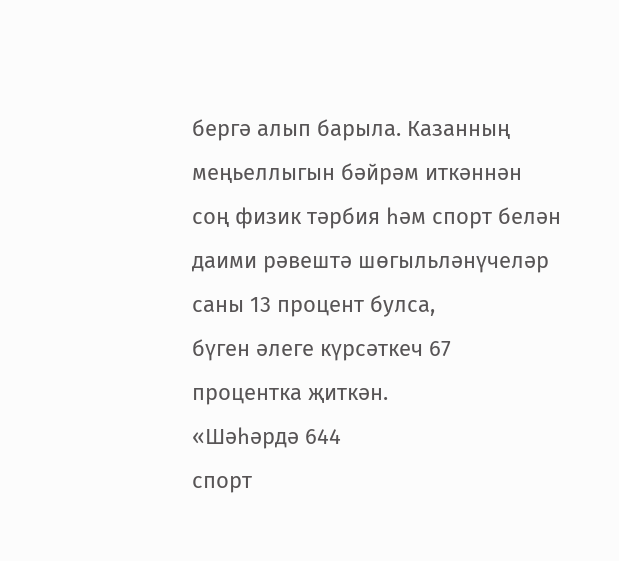бергә алып барыла. Казанның меңьеллыгын бәйрәм иткәннән
соң физик тәрбия һәм спорт белән даими рәвештә шөгыльләнүчеләр саны 13 процент булса,
бүген әлеге күрсәткеч 67 процентка җиткән.
«Шәһәрдә 644
спорт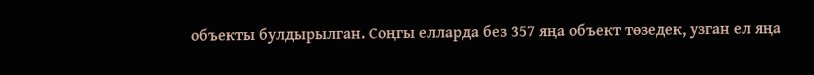объекты булдырылган. Соңгы елларда без 357 яңа объект төзедек, узган ел яңа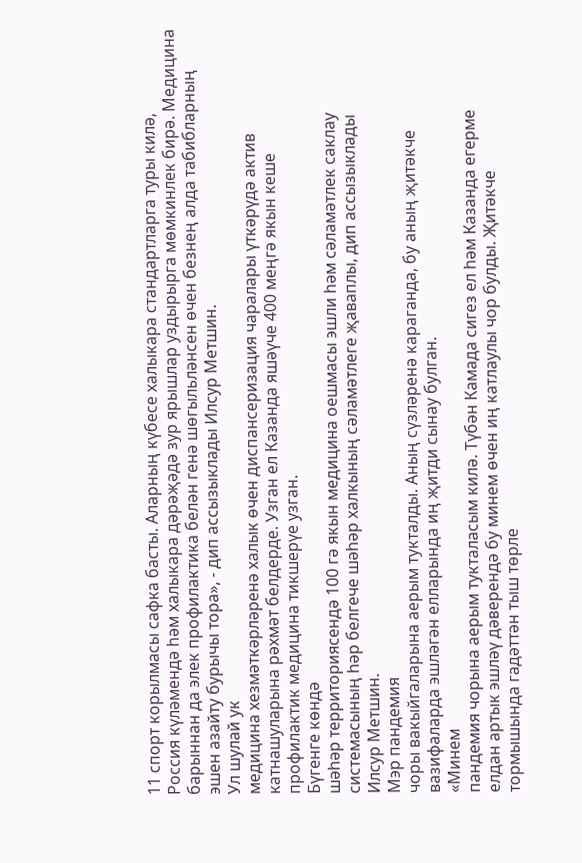11 спорт корылмасы сафка басты. Аларның күбесе халыкара стандартларга туры килә,
Россия күләмендә һәм халыкара дәрәҗәдә зур ярышлар уздырырга мөмкинлек бирә. Медицина
барыннан да элек профилактика белән генә шөгыльләнсен өчен безнең алда табибларның
эшен азайту бурычы тора», - дип ассызыклады Илсур Метшин.
Ул шулай ук
медицина хезмәткәрләренә халык өчен диспансеризация чаралары үткәрүдә актив
катнашуларына рәхмәт белдерде. Узган ел Казанда яшәүче 400 меңгә якын кеше
профилактик медицина тикшерүе узган.
Бүгенге көндә
шәһәр территориясендә 100 гә якын медицина оешмасы эшли һәм сәламәтлек саклау
системасының һәр белгече шәһәр халкының сәламәтлеге җаваплы, дип ассызыклады
Илсур Метшин.
Мэр пандемия
чоры вакыйгаларына аерым тукталды. Аның сүзләренә караганда, бу аның җитәкче
вазифаларда эшләгән елларында иң җитди сынау булган.
«Минем
пандемия чорына аерым тукталасым килә. Түбән Камада сигез ел һәм Казанда егерме
елдан артык эшләү дәверендә бу минем өчен иң катлаулы чор булды. Җитәкче
тормышында гадәттән тыш төрле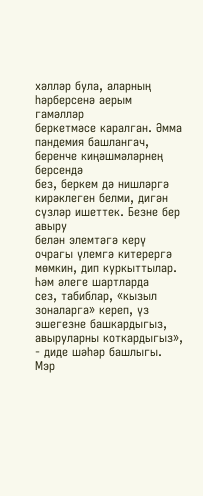хәлләр була, аларның һәрберсенә аерым гамәлләр
беркетмәсе каралган. Әмма пандемия башлангач, беренче киңәшмәләрнең берсендә
без, беркем дә нишләргә кирәклеген белми, дигән сүзләр ишеттек. Безне бер авыру
белән элемтәгә керү очрагы үлемгә китерергә мөмкин, дип куркыттылар. Һәм әлеге шартларда
сез, табиблар, «кызыл зоналарга» кереп, үз эшегезне башкардыгыз, авыруларны коткардыгыз»,
- диде шәһәр башлыгы.
Мэр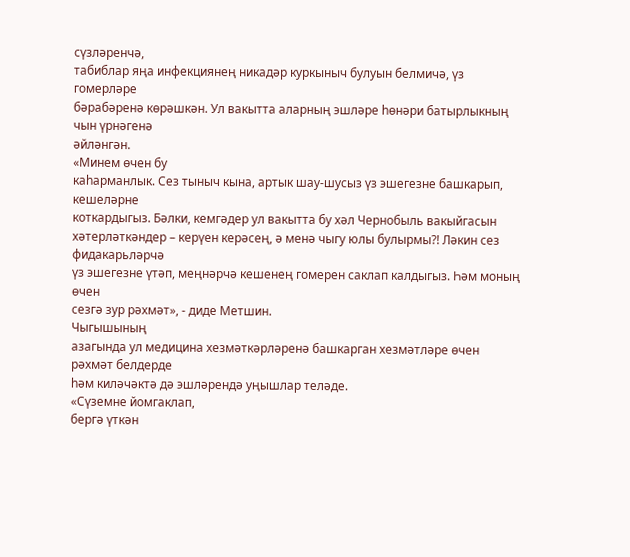сүзләренчә,
табиблар яңа инфекциянең никадәр куркыныч булуын белмичә, үз гомерләре
бәрабәренә көрәшкән. Ул вакытта аларның эшләре һөнәри батырлыкның чын үрнәгенә
әйләнгән.
«Минем өчен бу
каһарманлык. Сез тыныч кына, артык шау-шусыз үз эшегезне башкарып, кешеләрне
коткардыгыз. Бәлки, кемгәдер ул вакытта бу хәл Чернобыль вакыйгасын
хәтерләткәндер – керүен керәсең, ә менә чыгу юлы булырмы?! Ләкин сез фидакарьләрчә
үз эшегезне үтәп, меңнәрчә кешенең гомерен саклап калдыгыз. Һәм моның өчен
сезгә зур рәхмәт», - диде Метшин.
Чыгышының
азагында ул медицина хезмәткәрләренә башкарган хезмәтләре өчен рәхмәт белдерде
һәм киләчәктә дә эшләрендә уңышлар теләде.
«Сүземне йомгаклап,
бергә үткән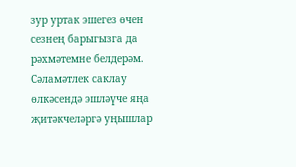зур уртак эшегез өчен сезнең барыгызга да рәхмәтемне белдерәм.
Сәламәтлек саклау өлкәсендә эшләүче яңа җитәкчеләргә уңышлар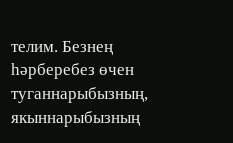телим. Безнең
һәрберебез өчен туганнарыбызның, якыннарыбызның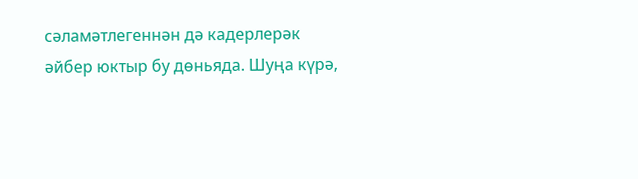сәламәтлегеннән дә кадерлерәк
әйбер юктыр бу дөньяда. Шуңа күрә,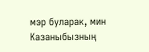мэр буларак, мин Казаныбызның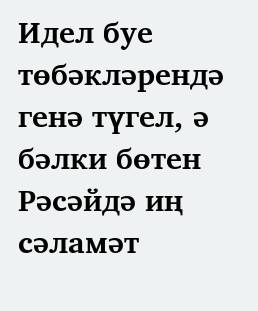Идел буе төбәкләрендә
генә түгел, ә бәлки бөтен Рәсәйдә иң сәламәт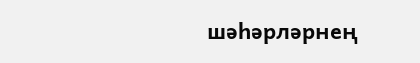шәһәрләрнең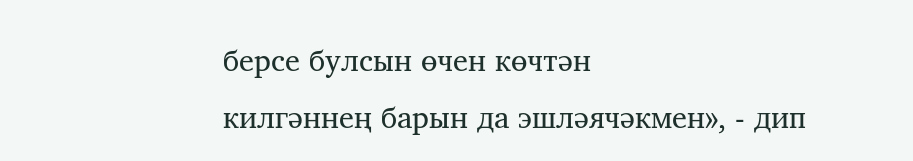берсе булсын өчен көчтән
килгәннең барын да эшләячәкмен», - дип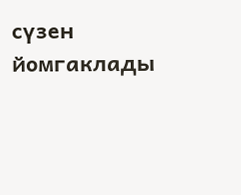сүзен йомгаклады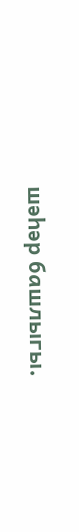шәһәр башлыгы.